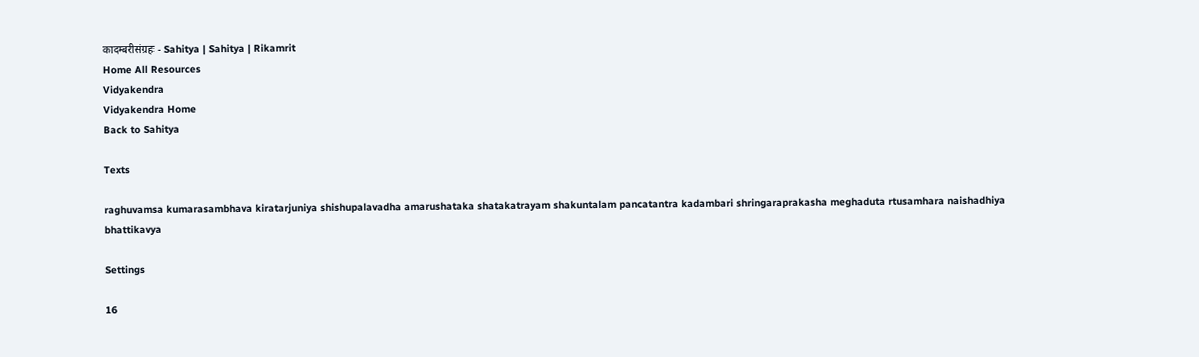कादम्बरीसंग्रहः - Sahitya | Sahitya | Rikamrit
Home All Resources
Vidyakendra
Vidyakendra Home
Back to Sahitya

Texts

raghuvamsa kumarasambhava kiratarjuniya shishupalavadha amarushataka shatakatrayam shakuntalam pancatantra kadambari shringaraprakasha meghaduta rtusamhara naishadhiya bhattikavya

Settings

16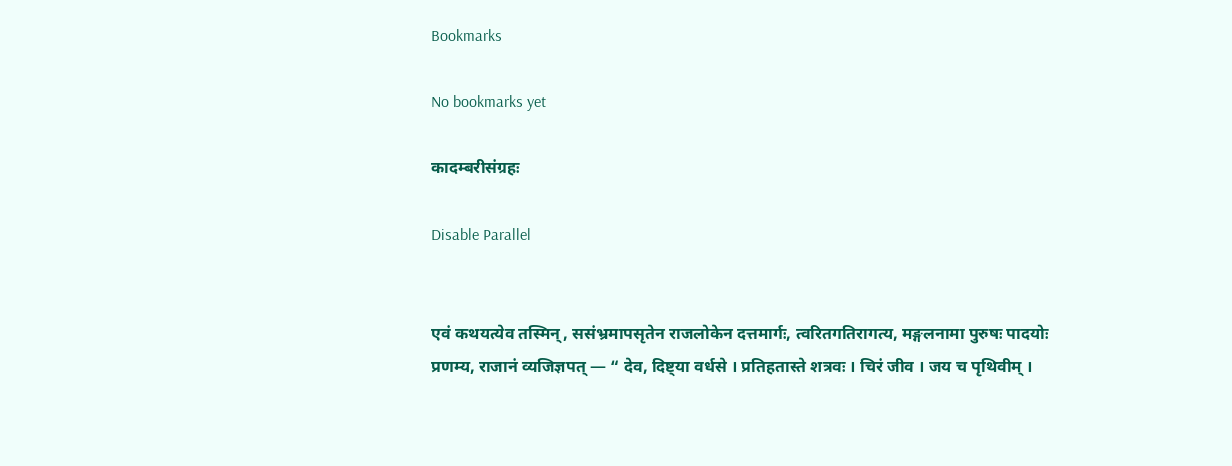Bookmarks

No bookmarks yet

कादम्बरीसंग्रहः

Disable Parallel


एवं कथयत्येव तस्मिन्, ससंभ्रमापसृतेन राजलोकेन दत्तमार्गः, त्वरितगतिरागत्य, मङ्गलनामा पुरुषः पादयोः प्रणम्य, राजानं व्यजिज्ञपत् — “ देव, दिष्ट्या वर्धसे । प्रतिहतास्ते शत्रवः । चिरं जीव । जय च पृथिवीम् ।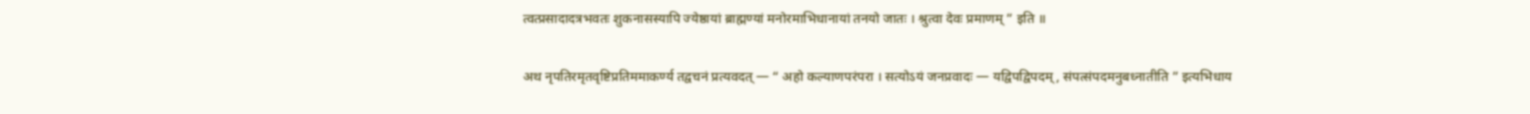त्वत्प्रसादादत्रभवतः शुकनासस्यापि ज्येष्ठायां ब्राह्मण्यां मनोरमाभिधानायां तनयो जातः । श्रुत्वा देवः प्रमाणम् ” इति ॥

अथ नृपतिरमृतवृष्टिप्रतिममाकर्ण्य तद्वचनं प्रत्यवदत् — “ अहो कल्याणपरंपरा । सत्योऽयं जनप्रवादः — यद्विपद्विपदम्, संपत्संपदमनुबध्नातीति ” इत्यभिधाय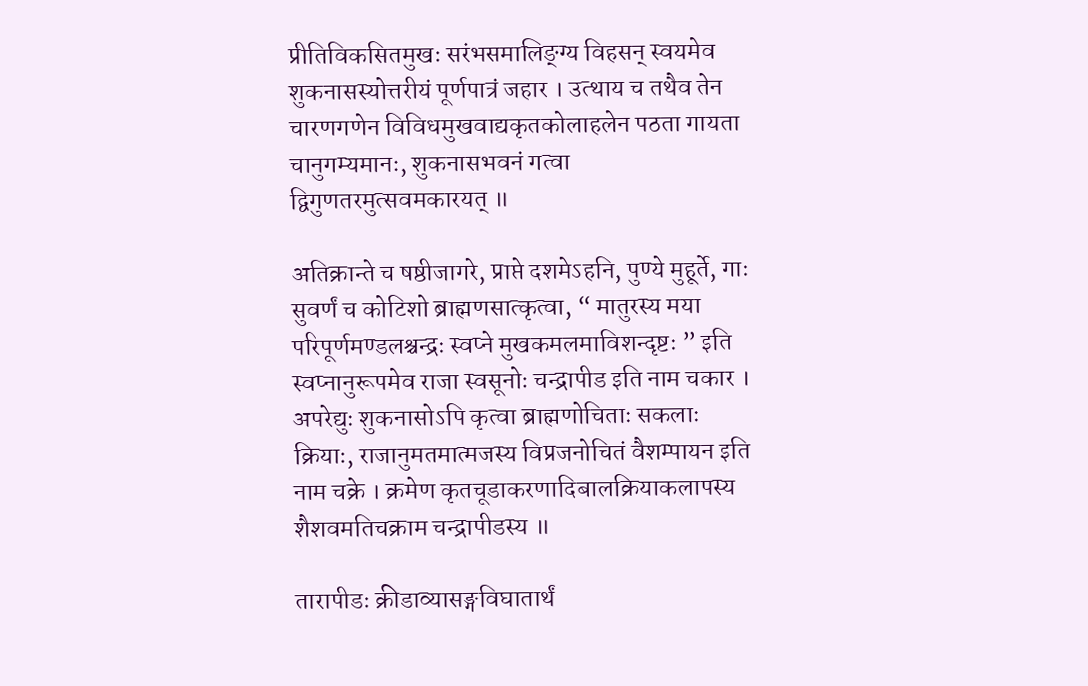प्रीतिविकसितमुखः सरंभसमालिङ्ग्य विहसन् स्वयमेव शुकनासस्योत्तरीयं पूर्णपात्रं जहार । उत्थाय च तथैव तेन चारणगणेन विविधमुखवाद्यकृतकोलाहलेन पठता गायता चानुगम्यमानः, शुकनासभवनं गत्वा द्विगुणतरमुत्सवमकारयत् ॥

अतिक्रान्ते च षष्ठीजागरे, प्राप्ते दशमेऽहनि, पुण्ये मुहूर्ते, गाः सुवर्णं च कोटिशो ब्राह्मणसात्कृत्वा, “ मातुरस्य मया परिपूर्णमण्डलश्चन्द्रः स्वप्ने मुखकमलमाविशन्दृष्टः ” इति स्वप्नानुरूपमेव राजा स्वसूनोः चन्द्रापीड इति नाम चकार । अपरेद्युः शुकनासोऽपि कृत्वा ब्राह्मणोचिताः सकलाः क्रियाः, राजानुमतमात्मजस्य विप्रजनोचितं वैशम्पायन इति नाम चक्रे । क्रमेण कृतचूडाकरणादिबालक्रियाकलापस्य शैशवमतिचक्राम चन्द्रापीडस्य ॥

तारापीडः क्रीडाव्यासङ्गविघातार्थं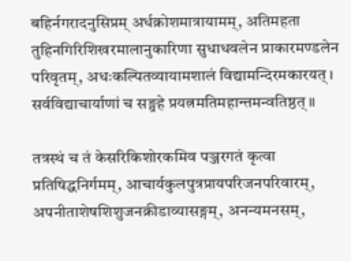बहिर्नगरादनुसिप्रम् अर्धक्रोशमात्रायामम्, अतिमहता तुहिनगिरिशिखरमालानुकारिणा सुधाधवलेन प्राकारमण्डलेन परिवृतम्, अधःकल्पितव्यायामशालं विद्यामन्दिरमकारयत् । सर्वविद्याचार्याणां च सङ्ग्रहे प्रयत्नमतिमहान्तमन्वतिष्ठत् ॥

तत्रस्थं च तं केसरिकिशोरकमिव पञ्जरगतं कृत्वा प्रतिषिद्धनिर्गमम्, आचार्यकुलपुत्रप्रायपरिजनपरिवारम्, अपनीताशेषशिशुजनक्रीडाव्यासङ्गम्, अनन्यमनसम्,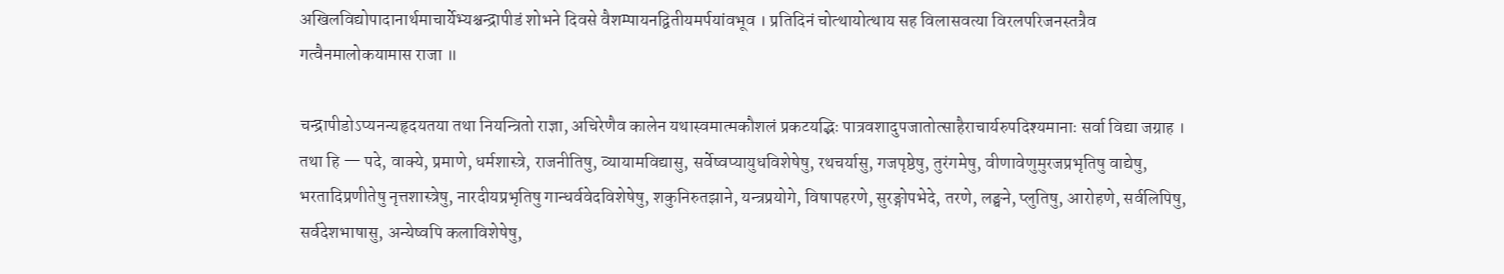अखिलविद्योपादानार्थमाचार्येभ्यश्चन्द्रापीडं शोभने दिवसे वैशम्पायनद्वितीयमर्पयांवभूव । प्रतिदिनं चोत्थायोत्थाय सह विलासवत्या विरलपरिजनस्तत्रैव गत्वैनमालोकयामास राजा ॥

चन्द्रापीडोऽप्यनन्यहृदयतया तथा नियन्त्रितो राज्ञा, अचिरेणैव कालेन यथास्वमात्मकौशलं प्रकटयद्भिः पात्रवशादुपजातोत्साहैराचार्यरुपदिश्यमानाः सर्वा विद्या जग्राह । तथा हि — पदे, वाक्ये, प्रमाणे, धर्मशास्त्रे, राजनीतिषु, व्यायामविद्यासु, सर्वेष्वप्यायुधविशेषेषु, रथचर्यासु, गजपृष्ठेषु, तुरंगमेषु, वीणावेणुमुरजप्रभृतिषु वाद्येषु, भरतादिप्रणीतेषु नृत्तशास्त्रेषु, नारदीयप्रभृतिषु गान्धर्ववेदविशेषेषु, शकुनिरुतझाने, यन्त्रप्रयोगे, विषापहरणे, सुरङ्गोपभेदे, तरणे, लङ्घने, प्लुतिषु, आरोहणे, सर्वलिपिषु, सर्वदेशभाषासु, अन्येष्वपि कलाविशेषेषु,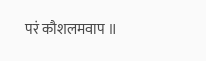परं कौशलमवाप ॥